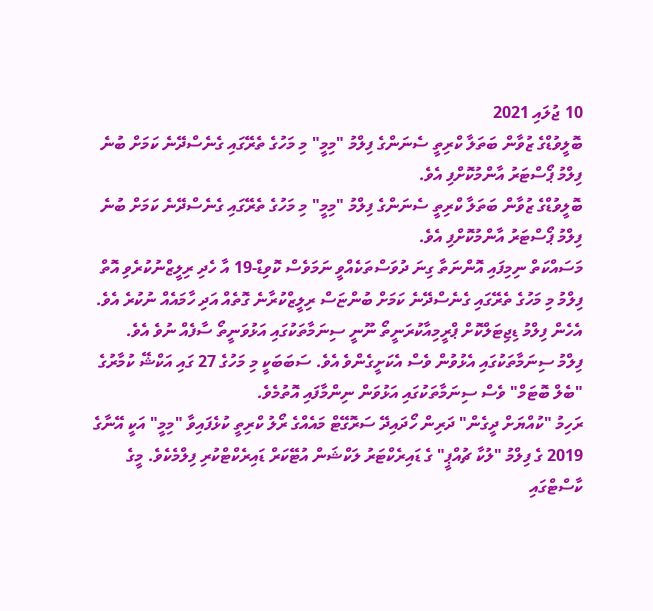10 ޖުލައި 2021
ބޮލީވުޑްގެ ޒުވާން ބަތަލާ ކްރިތީ ސެނަންގެ ފިލްމު "މިމީ" މި މަހުގެ ތެރޭގައި ގެނެސްދޭނެ ކަމަށް ބުނެ ފިލްމު ޕޯސްޓަރު އާންމުކޮށްފި އެވެ.
ބޮލީވުޑްގެ ޒުވާން ބަތަލާ ކްރިތީ ސެނަންގެ ފިލްމު "މިމީ" މި މަހުގެ ތެރޭގައި ގެނެސްދޭނެ ކަމަށް ބުނެ ފިލްމު ޕޯސްޓަރު އާންމުކޮށްފި އެވެ.
މަސައްކަތް ނިމިފައި އޮންނަތާ ގިނަ ދުވަސްތަކެއްވީ ނަމަވެސް ކޮވިޑް-19 އާ ހެދި ރިލީޒްނުކުރެވި އޮތް ފިލްމު މި މަހުގެ ތެރޭގައި ގެނެސްދޭނެ ކަމަށް ބުންޏަސް ރިލީޒްކުރާނެ ގޮތެއް އަދި ހާމައެއް ނުކުރެ އެވެ. އެހެން ފިލްމު ޑިޖިޓަލްކޮށް ޕްރީމިއާކުރަނީތޯ ނޫނީ ސިނަމާތަކުގައި އަޅުވަނީތޯ ސާފެއް ނުވެ އެވެ.
ފިލްމު ސިނަމާތަކުގައި އެޅުވުން ވެސް އެކަށީގެންވެ އެވެ. ސަބަބަކީ މި މަހުގެ 27 ގައި އަކްޝޭ ކުމާރުގެ "ބެލް ބޮޓަމް" ވެސް ސިނަމާތަކުގައި އަޅުވަން ނިންމާފައި އޮތުމެވެ.
ރަހިމު "ކުއްޔަށް ދީގެން" ދަރިން ހޯދައިދޭ ސަރޮގޭޓް މައެއްގެ ރޯލު ކްރިތީ ކުޅެފައިވާ "މިމީ" އަކީ އޭނާގެ 2019 ގެ ފިލްމު "ލުކާ ޗުއްޕީ" ގެ ޑައިރެކްޓަރު ލަކްޝަން އުޓޭކަރް ޑައިރެކްޓްކުރި ފިލްމެކެވެ. މީގެ ކާސްޓްގައި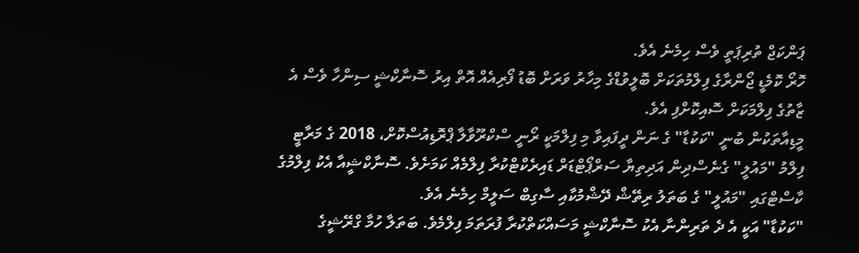ޕަންކަޖް ތުރިޕަތީ ވެސް ހިމެނެ އެވެ.
ހޮރޯ ކޮމެޑީ ޖޯންރާގެ ފިލްމުތަކަށް ބޮލީވުޑްގެ މިހާރު ވަރަށް ބޮޑު ފޯރިއެއް އޮތް އިރު ސޮނާކްޝީ ސިންހާ ވެސް އެ ޒާތުގެ ފިލްމަކަށް ސޮއިކޮށްފި އެވެ.
މީޑިއާތަކުން ބުނީ "ކަކުޑާ" ގެ ނަން ދީފައިވާ މި ފިލްމަކީ ރޯނީ ސްކްރޫވާލާ ޕްރޮޑިއުސްކޮށް، 2018 ގެ މަރާޓީ ފިލްމު "މައުލީ" ގެނެސްދިން އަދިތިޔާ ސަރްޕޯޓްޑަރް ޑައިރެކްޓްކުރާ ފިލްމެއް ކަމަށެވެ. ސޮނާކްޝީއާ އެކު ފިލްމުގެ ކާސްޓްގައި "މައުލީ" ގެ ބަތަލު ރިތޭޝް ދޭޝްމުކާއި ސާގިބް ސަލީމް ހިމެނެ އެވެ.
"ކަކުޑާ" އަކީ އެ ދެ ތަރިންނާ އެކު ސޮނާކްޝީ މަސައްކަތްކުރާ ފުރަތަމަ ފިލްމެވެ. ބަތަލާ ހުމާ ގްރޭޝީގެ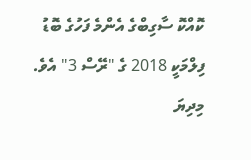ކޮއްކޮ ސާގިބްގެ އެންމެ ފަހުގެ ބޮޑު ފިލްމަކީ 2018 ގެ "ރޭސް 3" އެވެ.
މިދިޔަ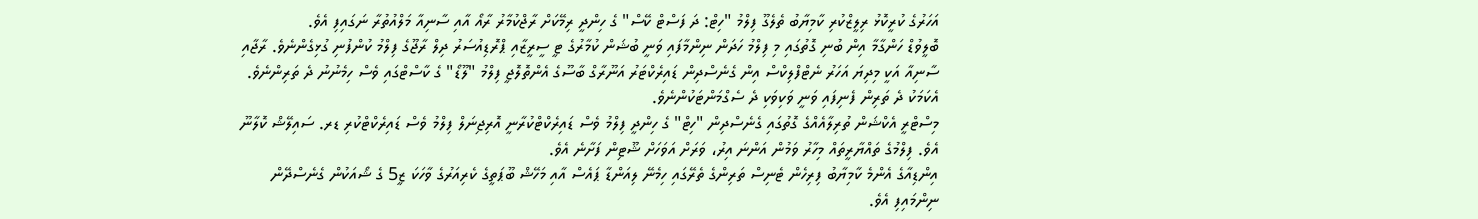އަހަރުގެ ކުރީކޮޅު ރިލީޒްކުރި ކާމިޔާބު ތެލެގޫ ފިލްމު "ހިޓް: ދަ ފަސްޓް ކޭސް" ގެ ހިންދީ ރިމޭކަށް ރާޖްކުމާރު ރާއޯ އާއި ސާނިއާ މަލްއުތުރާ ނަގައިފި އެވެ.
ބޮލީވުޑް ހަންގާމާ އިން ބުނި ގޮތުގައި މި ފިލްމު ހަދަން ނިންމާފައި ވަނީ ބުޝަން ކުމާރުގެ ޓީ ސީރީޒާއި ޕްރޮޑިއުސަރު ދިލް ރާޖޫގެ ފިލްމު ކުންފުނި ގުޅިގެންނެވެ. ރާޖާއި ސާނިއާ އަކީ މިދިޔަ އަހަރު ނެޓްފްލިކްސް އިން ގެނެސްދިން ޑައިރެކްޓަރު އަނޫރާގް ބާސޫގެ އެންތޮލޮޖީ ފިލްމު "ލޫޑޯ" ގެ ކާސްޓްގައި ވެސް ހިމެނުނު ދެ ތަރިންނެވެ. އެކަމަކު ދެ ތަރިން ފެނިފައި ވަނީ ވަކިވަކި ދެ ސެގްމަންޓަކުންނެވެ.
މިސްޓްރީ އެކްޝަން ތުރިލާއެއްގެ ގޮތުގައި ގެނެސްދިން "ހިޓް" ގެ ހިންދީ ފިލްމު ވެސް ޑައިރެކްޓްކުރާނީ އޮރިޖިނަލް ފިލްމު ވެސް ޑައިރެކްޓްކުރި ޑރ. ސައިލޭޝް ކޮލާނޫ އެވެ. ފިލްމުގެ ތައްޔާރީތައް މިހާރު ވަމުން އަންނަ އިރު، ވަރަށް އަވަހަށް ޝޫޓިން ފަށާނެ އެވެ.
އިންޑިއާގެ އެންމެ ކާމިޔާބު ފިރިހެން ޓެނިސް ތަރިންގެ ތެރޭގައި ހިމެނޭ ލިއަންޑާ ޕައެސް އާއި މަހޭޝް ބޫޕަތީގެ ކެރިއަރުގެ ވާހަކަ ޒީ5 ގެ ޝޯއަކުން ގެނެސްދޭން ނިންމައިފި އެވެ.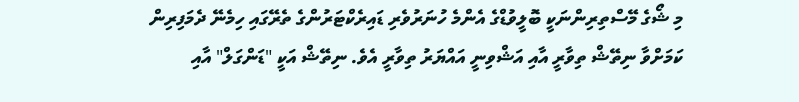މި ޝޯގެ މޭސްތިރިންނަކީ ބޮލީވުޑްގެ އެންމެ ހުނަރުވެރި ޑައިރެކްޓަރުންގެ ތެރޭގައި ހިމެނޭ ދެމަފިރިން ކަމަށްވާ ނިތޭޝް ތިވާރީ އާއި އަޝްވިނީ އައްޔަރު ތިވާރީ އެވެ. ނިތޭޝް އަކީ "ޑަންގަލް" އާއި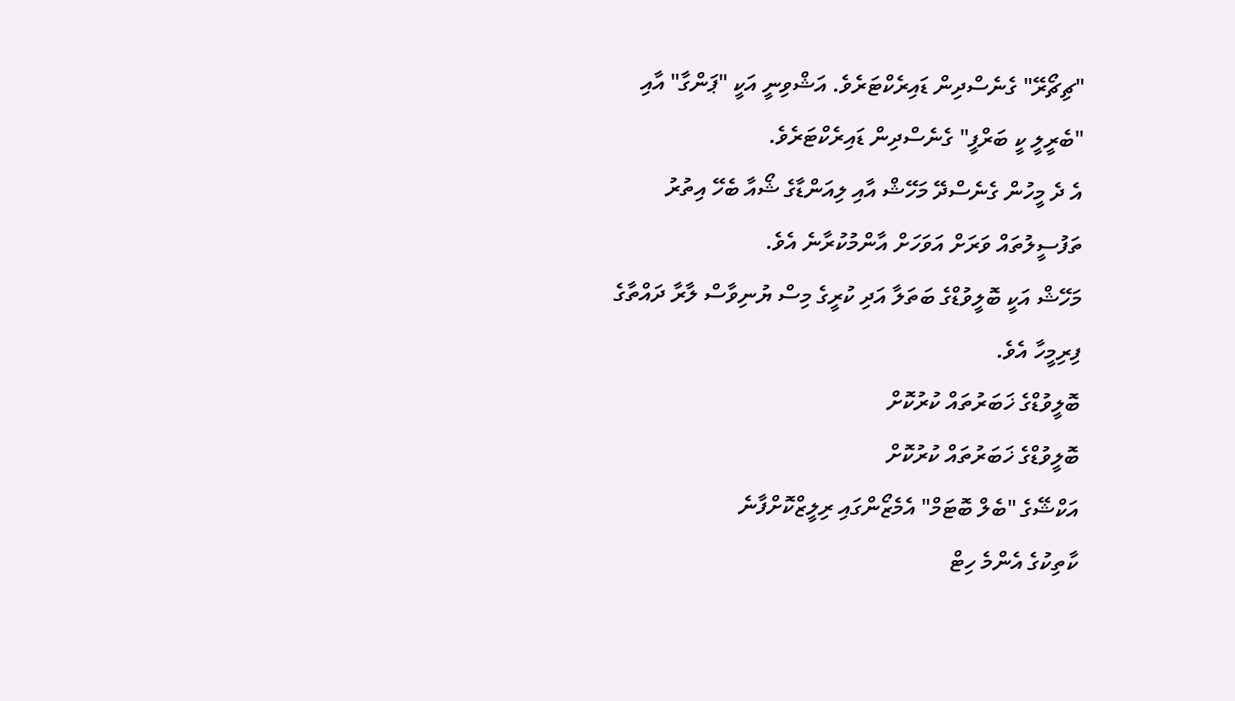"ޗިޗޯރޭ" ގެނެސްދިން ޑައިރެކްޓަރެވެ. އަޝްވިނީ އަކީ "ޕަންގާ" އާއި "ބެރީލީ ކީ ބަރްފީ" ގެނެސްދިން ޑައިރެކްޓަރެވެ.
އެ ދެ މީހުން ގެނެސްދޭ މަހޭޝް އާއި ލިއަންޑާގެ ޝޯއާ ބެހޭ އިތުރު ތަފުސީލުތައް ވަރަށް އަވަހަށް އާންމުކުރާނެ އެވެ.
މަހޭޝް އަކީ ބޮލީވުޑްގެ ބަތަލާ އަދި ކުރީގެ މިސް ޔުނިވާސް ލާރާ ދައްތާގެ ފިރިމީހާ އެވެ.
ބޮލީވުޑްގެ ޚަބަރުތައް ކުރުކޮށް
ބޮލީވުޑްގެ ޚަބަރުތައް ކުރުކޮށް
އަކްޝޭގެ "ބެލް ބޮޓަމް" އެމެޒޯންގައި ރިލީޒްކޮށްފާނެ
ކާތިކުގެ އެންމެ ހިޓް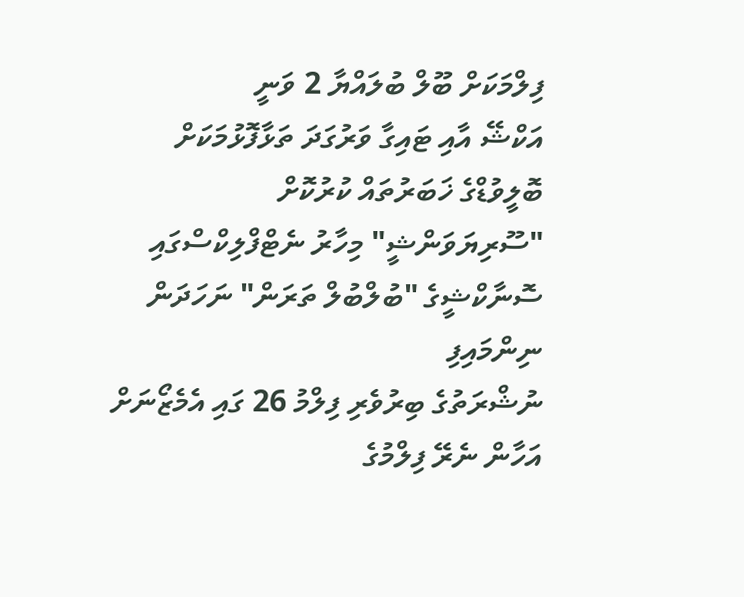ފިލްމަކަށް ބޫލް ބުލައްޔާ 2 ވަނީ
އަކްޝޭ އާއި ޓައިގާ ވަރުގަދަ ތަޅާފޮޅުމަކަށް
ބޮލީވުޑްގެ ޚަބަރުތައް ކުރުކޮށް
"ސޫރިޔަވަންޝީ" މިހާރު ނެޓްފްލިކްސްގައި
ސޮނާކްޝީގެ "ބުލްބުލް ތަރަން" ނަހަދަން ނިންމައިފި
ނުޝްރަތުގެ ބިރުވެރި ފިލްމު 26 ގައި އެމެޒޯނަށް
އަހާން ނެރޭ ފިލްމުގެ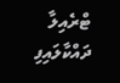ޓްރެއިލާ ދައްކާލައިފި